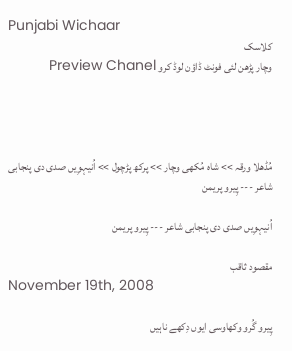Punjabi Wichaar
کلاسک
وچار پڑھن لئی فونٹ ڈاؤن لوڈ کرو Preview Chanel




مُڈھلا ورقہ >> شاہ مُکھی وچار >> پرکھ پڑچول >> اُنیہوِیں صدی دی پنجابی شاعر --- پِیرو پریمن

اُنیہوِیں صدی دی پنجابی شاعر --- پِیرو پریمن

مقصود ثاقب
November 19th, 2008

پِیرو گُرو وکھاوسی ایوں دِکھے ناہیں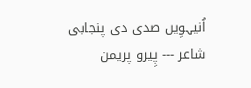اُنیہوِیں صدی دی پنجابی شاعر --- پِیرو پریمن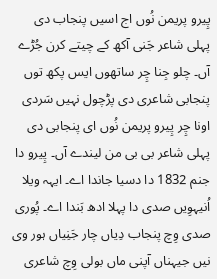پِیرو پریمن نُوں اج اسیں پنجاب دی پہلی شاعر جَنی آکھ کے چیتے کرن جُڑے آں۔ چلو جِنا چِر ساتھوں ایس پکھ توں پنجابی شاعری دی پڑچول نہیں سَردی اونا چِر پِیرو پریمن نُوں ای پنجابی دی پہلی شاعر بی بی من لیندے آں۔ پِیرو دا جنم 1832 دا دسیا جاندا اے۔ ایہہ ویلا اُنیہوِیں صدی دا پہلا ادھ بَندا اے۔ پُوری صدی وِچ پنجاب دِیاں چار جَنِیاں ہور وی نیں جیہناں آپنی ماں بولی وِچ شاعری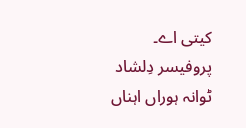کیتی اے۔ پروفیسر دِلشاد ٹوانہ ہوراں اہناں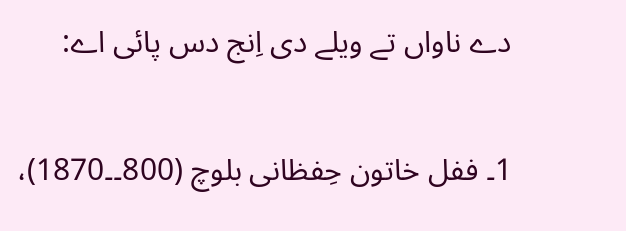دے ناواں تے ویلے دی اِنج دس پائی اے:

1۔ ففل خاتون حِفظانی بلوچ (800۔۔1870)،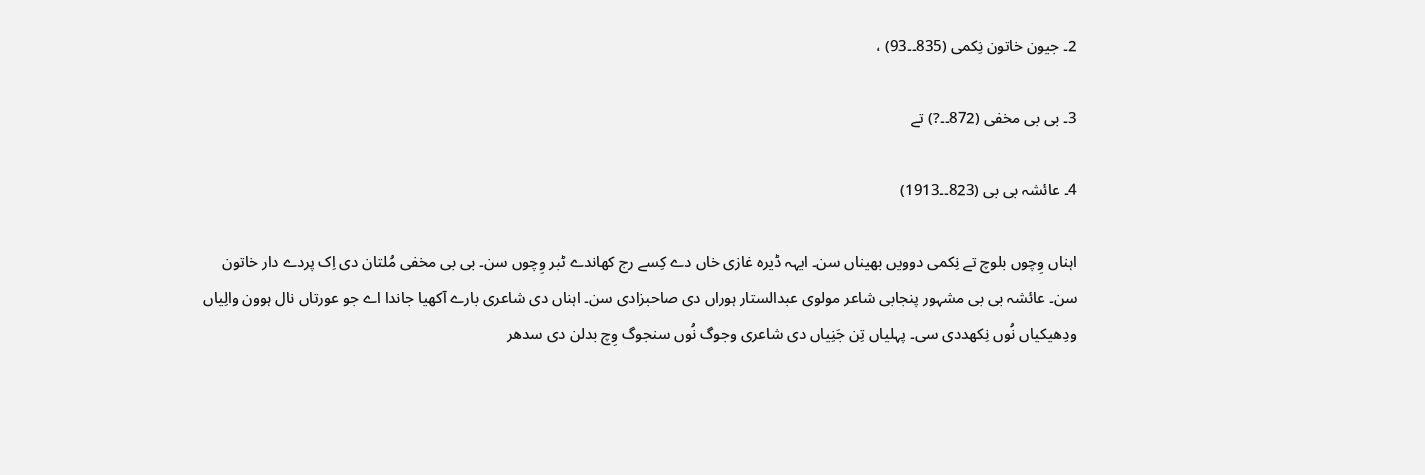2۔ جیون خاتون نِکمی (835۔۔93) ،

3۔ بی بی مخفی (872۔۔?) تے

4۔ عائشہ بی بی (823۔۔1913)

اہناں وِچوں بلوچ تے نِکمی دوویں بھیناں سن۔ ایہہ ڈیرہ غازی خاں دے کِسے رج کھاندے ٹبر وِچوں سن۔ بی بی مخفی مُلتان دی اِک پردے دار خاتون سن۔ عائشہ بی بی مشہور پنجابی شاعر مولوی عبدالستار ہوراں دی صاحبزادی سن۔ اہناں دی شاعری بارے آکھیا جاندا اے جو عورتاں نال ہوون والِیاں ودِھیکیاں نُوں نِکھددی سی۔ پہلیاں تِن جَنِیاں دی شاعری وجوگ نُوں سنجوگ وِچ بدلن دی سدھر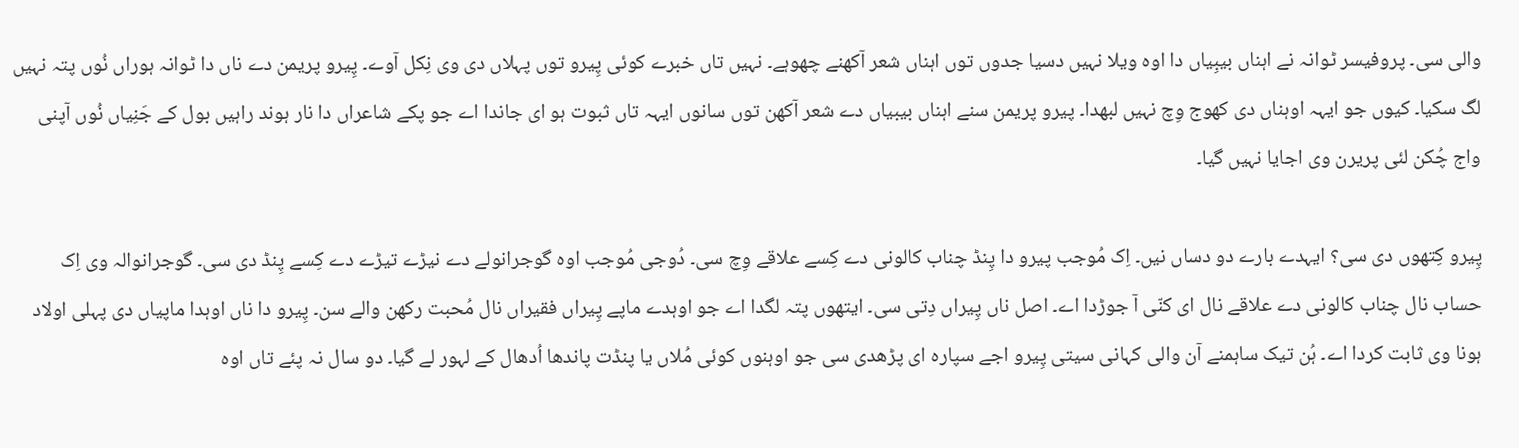والی سی۔ پروفیسر ٹوانہ نے اہناں بیبِیاں دا اوہ ویلا نہیں دسیا جدوں توں اہناں شعر آکھنے چھوہے۔ نہیں تاں خبرے کوئی پِیرو توں پہلاں دی وی نِکل آوے۔ پِیرو پریمن دے ناں دا ٹوانہ ہوراں نُوں پتہ نہیں لگ سکیا۔ کیوں جو ایہہ اوہناں دی کھوج وِچ نہیں لبھدا۔ پیرو پریمن سنے اہناں بیبیاں دے شعر آکھن توں سانوں ایہہ تاں ثبوت ہو ای جاندا اے جو پکے شاعراں دا نار ہوند راہیں بول کے جَنِیاں نُوں آپنی واج چُکن لئی پریرن وی اجایا نہیں گیا۔

پِیرو کِتھوں دی سی؟ ایہدے بارے دو دساں نیں۔ اِک مُوجب پیرو دا پِنڈ چناب کالونی دے کِسے علاقے وِچ سی۔ دُوجی مُوجب اوہ گوجرانولے دے نیڑے تیڑے دے کِسے پِنڈ دی سی۔ گوجرانوالہ وی اِک حساب نال چناب کالونی دے علاقے نال ای کنّی آ جوڑدا اے۔ اصل ناں پِیراں دِتی سی۔ ایتھوں پتہ لگدا اے جو اوہدے ماپے پِیراں فقیراں نال مُحبت رکھن والے سن۔ پِیرو دا ناں اوہدا ماپیاں دی پہلی اولاد ہونا وی ثابت کردا اے۔ ہُن تیک ساہمنے آن والی کہانی سیتی پِیرو اجے سپارہ ای پڑھدی سی جو اوہنوں کوئی مُلاں یا پنڈت پاندھا اُدھال کے لہور لے گیا۔ دو سال نہ پئے تاں اوہ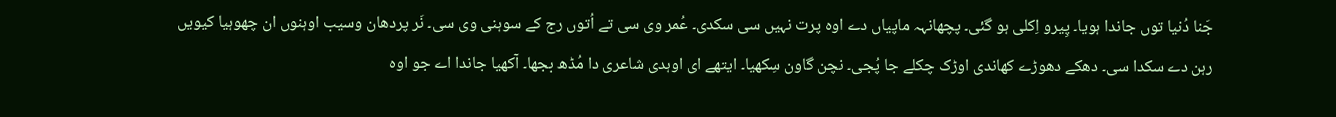جَنا دُنیا توں جاندا ہویا۔ پِیرو اِکلی ہو گئی۔ پچھانہہ ماپیاں دے اوہ پرت نہیں سی سکدی۔ عُمر وی سی تے اُتوں رج کے سوہنی وی سی۔ نَر پردھان وسیب اوہنوں ان چھوہیا کیویں رہن دے سکدا سی۔ دھکے دھوڑے کھاندی اوڑک چکلے جا پُجی۔ نچن گاون سِکھیا۔ ایتھے ای اوہدی شاعری دا مُڈھ بجھا۔ آکھیا جاندا اے جو اوہ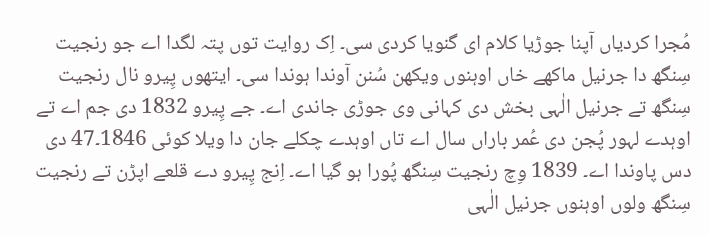مُجرا کردیاں آپنا جوڑیا کلام ای گنویا کردی سی۔ اِک روایت توں پتہ لگدا اے جو رنجیت سِنگھ دا جرنیل ماکھے خاں اوہنوں ویکھن سُنن آوندا ہوندا سی۔ ایتھوں پِیرو نال رنجیت سِنگھ تے جرنیل الٰہی بخش دی کہانی وی جوڑی جاندی اے۔ جے پِیرو 1832 دی جم اے تے اوہدے لہور پُجن دی عُمر باراں سال اے تاں اوہدے چکلے جان دا ویلا کوئی 1846۔47 دی دس پاوندا اے۔ 1839 وِچ رنجیت سِنگھ پُورا ہو گیا اے۔ اِنج پِیرو دے قلعے اپڑن تے رنجیت سِنگھ ولوں اوہنوں جرنیل الٰہی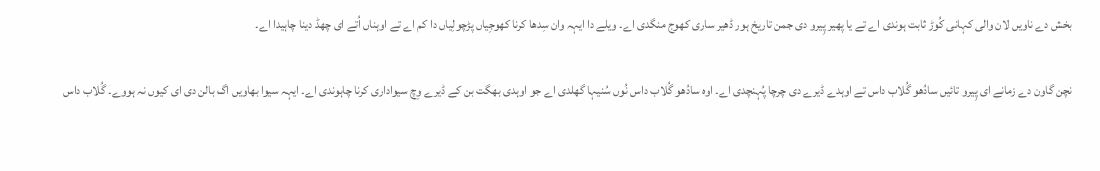بخش دے ناویں لان والی کہانی کُوڑ ثابت ہوندی اے تے یا پھیر پِیرو دی جمن تاریخ ہور ڈھیر ساری کھوج منگدی اے۔ ویلے دا ایہہ وان سِدھا کرنا کھوجِیاں پڑچولِیاں دا کم اے تے اوہناں اُتے ای چھڈ دینا چاہیدا اے۔

نچن گاون دے زمانے ای پِیرو تائیں سادُھو گُلاب داس تے اوہدے ڈیرے دی چرچا پُہنچدی اے۔ اوہ سادُھو گُلاب داس نُوں سُنیہا گھلدی اے جو اوہدی بھگت بن کے ڈیرے وِچ سیواداری کرنا چاہوندی اے۔ ایہہ سیوا بھاویں اگ بالن دی ای کیوں نہ ہووے۔ گُلاب داس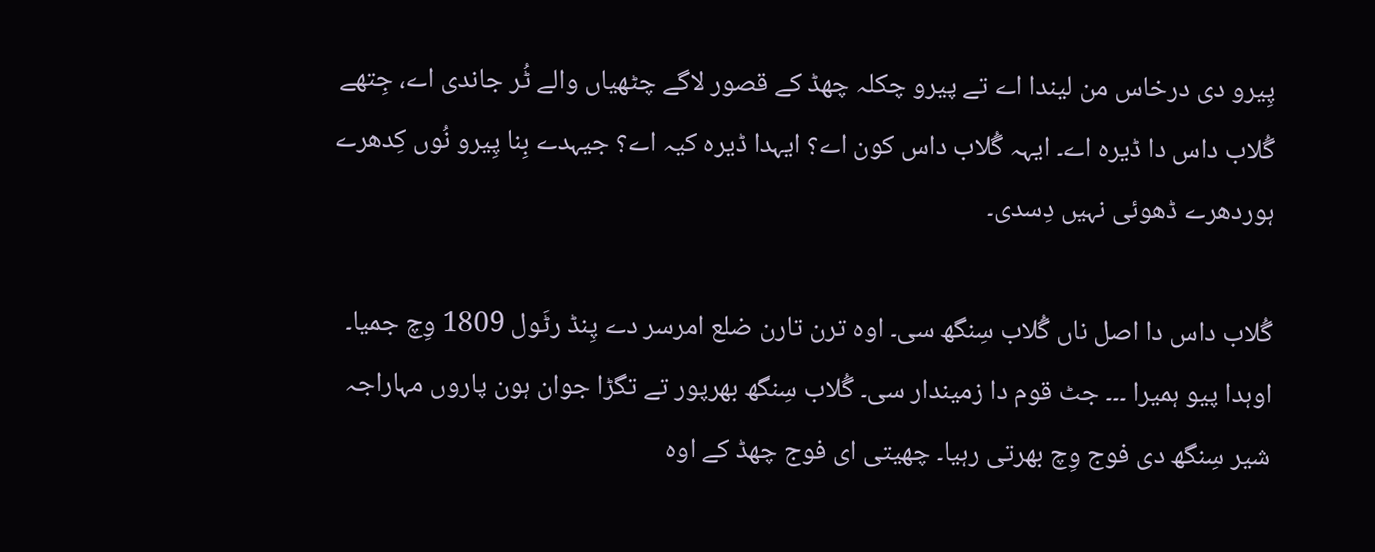پِیرو دی درخاس من لیندا اے تے پیرو چکلہ چھڈ کے قصور لاگے چٹھیاں والے ٹُر جاندی اے، جِتھے گُلاب داس دا ڈیرہ اے۔ ایہہ گُلاب داس کون اے؟ ایہدا ڈیرہ کیہ اے؟ جیہدے بِنا پِیرو نُوں کِدھرے ہوردھرے ڈھوئی نہیں دِسدی۔

گُلاب داس دا اصل ناں گُلاب سِنگھ سی۔ اوہ ترن تارن ضلع امرسر دے پِنڈ رٹَول 1809 وِچ جمیا۔ اوہدا پیو ہمیرا ۔۔۔ جٹ قوم دا زمیندار سی۔ گُلاب سِنگھ بھرپور تے تگڑا جوان ہون پاروں مہاراجہ شیر سِنگھ دی فوج وِچ بھرتی رہیا۔ چھیتی ای فوج چھڈ کے اوہ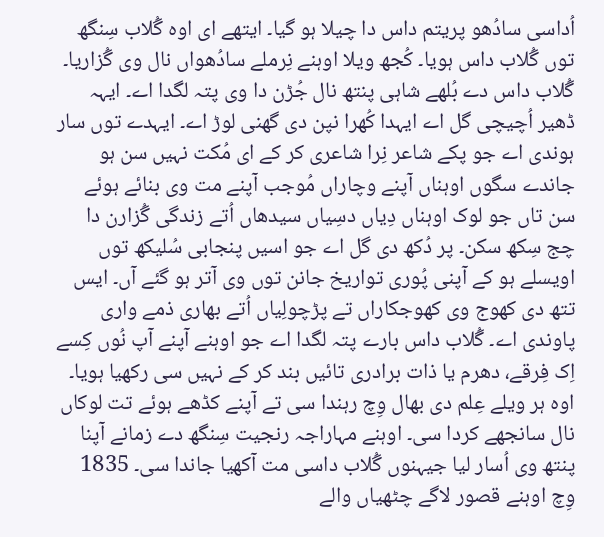اُداسی سادُھو پریتم داس دا چیلا ہو گیا۔ ایتھے ای اوہ گُلاب سِنگھ توں گُلاب داس ہویا۔ کُجھ ویلا اوہنے نِرملے سادُھواں نال وی گُزاریا۔ گُلاب داس دے بُلھے شاہی پنتھ نال جُڑن دا وی پتہ لگدا اے۔ ایہہ ڈھیر اُچیچی گل اے ایہدا کُھرا نپن دی گھنی لوڑ اے۔ ایہدے توں سار ہوندی اے جو پکے شاعر نِرا شاعری کر کے ای مُکت نہیں سن ہو جاندے سگوں اوہناں آپنے وچاراں مُوجب آپنے مت وی بنائے ہوئے سن تاں جو لوک اوہناں دِیاں دسِیاں سیدھاں اُتے زندگی گُزارن دا چج سِکھ سکن۔ پر دُکھ دی گل اے جو اسیں پنجابی سُلیکھ توں اویسلے ہو کے آپنی پُوری تواریخ جانن توں وی آتر ہو گئے آں۔ ایس تتھ دی کھوج وی کھوجکاراں تے پڑچولِیاں اُتے بھاری ذمے واری پاوندی اے۔ گُلاب داس بارے پتہ لگدا اے جو اوہنے آپنے آپ نُوں کِسے اِک فِرقے، دھرم یا ذات برادری تائیں بند کر کے نہیں سی رکھیا ہویا۔ اوہ ہر ویلے عِلم دی بھال وِچ رہندا سی تے آپنے کڈھے ہوئے تت لوکاں نال سانجھے کردا سی۔ اوہنے مہاراجہ رنجیت سِنگھ دے زمانے آپنا پنتھ وی اُسار لیا جیہنوں گُلاب داسی مت آکھیا جاندا سی۔ 1835 وِچ اوہنے قصور لاگے چٹھیاں والے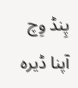پِنڈ وِچ آپنا ڈیرہ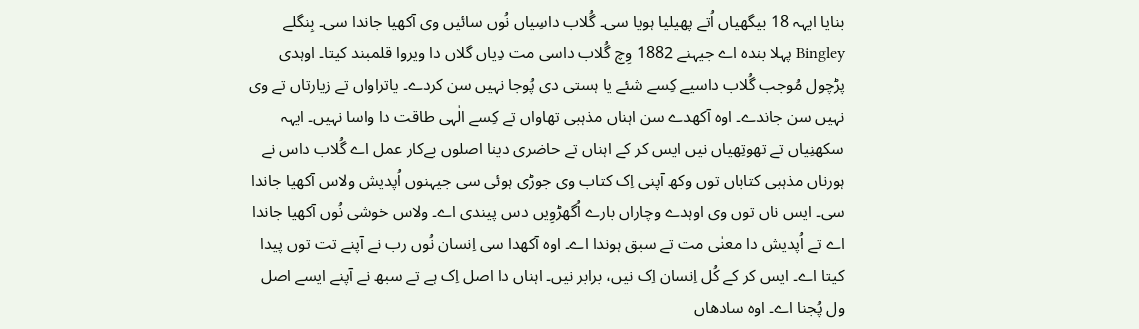بنایا ایہہ 18 بیگھیاں اُتے پھیلیا ہویا سی۔ گُلاب داسِیاں نُوں سائیں وی آکھیا جاندا سی۔ بِنگلے Bingley پہلا بندہ اے جیہنے 1882 وِچ گُلاب داسی مت دِیاں گلاں دا ویروا قلمبند کیتا۔ اوہدی پڑچول مُوجب گُلاب داسیے کِسے شئے یا ہستی دی پُوجا نہیں سن کردے۔ یاتراواں تے زیارتاں تے وی نہیں سن جاندے۔ اوہ آکھدے سن اہناں مذہبی تھاواں تے کِسے الٰہی طاقت دا واسا نہیں۔ ایہہ سکھنِیاں تے تھوتِھیاں نیں ایس کر کے اہناں تے حاضری دینا اصلوں بےکار عمل اے گُلاب داس نے ہورناں مذہبی کتاباں توں وکھ آپنی اِک کتاب وی جوڑی ہوئی سی جیہنوں اُپدیش ولاس آکھیا جاندا سی۔ ایس ناں توں وی اوہدے وچاراں بارے اُگھڑوِیں دس پیندی اے۔ ولاس خوشی نُوں آکھیا جاندا اے تے اُپدیش دا معنٰی مت تے سبق ہوندا اے۔ اوہ آکھدا سی اِنسان نُوں رب نے آپنے تت توں پیدا کیتا اے۔ ایس کر کے کُل اِنسان اِک نیں، برابر نیں۔ اہناں دا اصل اِک ہے تے سبھ نے آپنے ایسے اصل ول پُجنا اے۔ اوہ سادھاں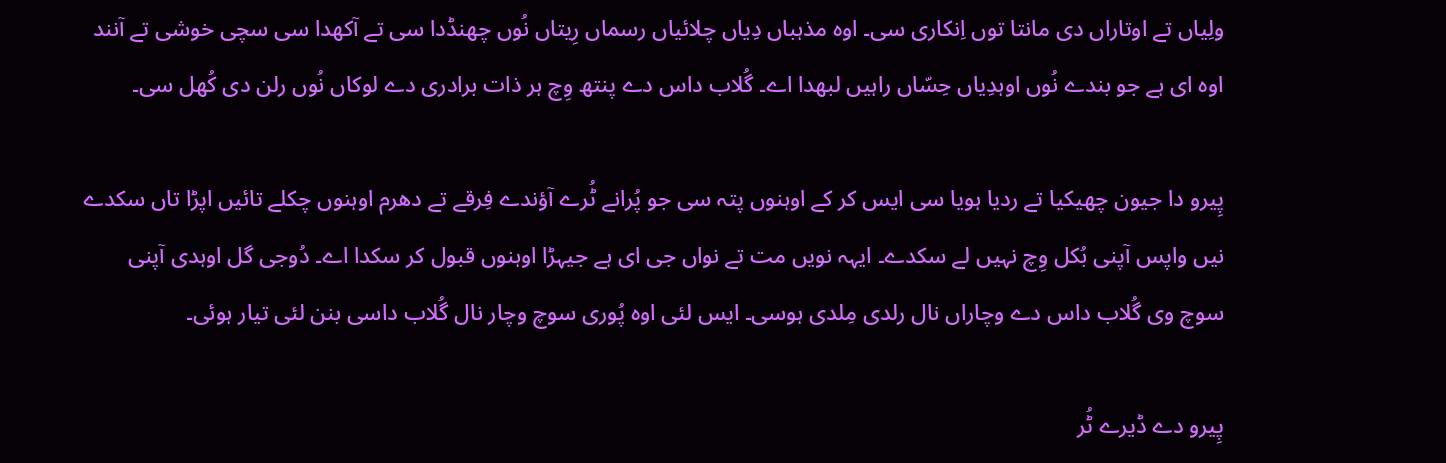ولِیاں تے اوتاراں دی مانتا توں اِنکاری سی۔ اوہ مذہباں دِیاں چلائیاں رسماں رِیتاں نُوں چھنڈدا سی تے آکھدا سی سچی خوشی تے آنند اوہ ای ہے جو بندے نُوں اوہدِیاں حِسّاں راہیں لبھدا اے۔ گُلاب داس دے پنتھ وِچ ہر ذات برادری دے لوکاں نُوں رلن دی کُھل سی۔

پِیرو دا جیون چھیکیا تے ردیا ہویا سی ایس کر کے اوہنوں پتہ سی جو پُرانے ٹُرے آؤندے فِرقے تے دھرم اوہنوں چکلے تائیں اپڑا تاں سکدے نیں واپس آپنی بُکل وِچ نہیں لے سکدے۔ ایہہ نویں مت تے نواں جی ای ہے جیہڑا اوہنوں قبول کر سکدا اے۔ دُوجی گل اوہدی آپنی سوچ وی گُلاب داس دے وچاراں نال رلدی مِلدی ہوسی۔ ایس لئی اوہ پُوری سوچ وچار نال گُلاب داسی بنن لئی تیار ہوئی۔

پِیرو دے ڈیرے ٹُر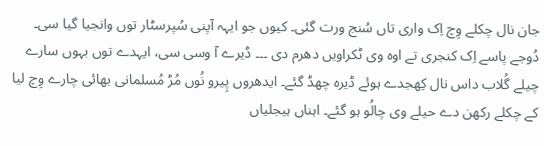جان نال چکلے وِچ اِک واری تاں سُنج ورت گئی۔ کیوں جو ایہہ آپنی سُپرسٹار توں وانجیا گیا سی۔ دُوجے پاسے اِک کنجری تے اوہ وی ٹکراویں دھرم دی ۔۔۔ ڈیرے آ وسی سی، ایہدے توں بہوں سارے چیلے گُلاب داس نال کِھجدے ہوئے ڈیرہ چھڈ گئے۔ ایدھروں پِیرو نُوں مُڑ مُسلمانی بھائی چارے وِچ لیا کے چکلے رکھن دے حیلے وی چالُو ہو گئے۔ اہناں ہیجلیاں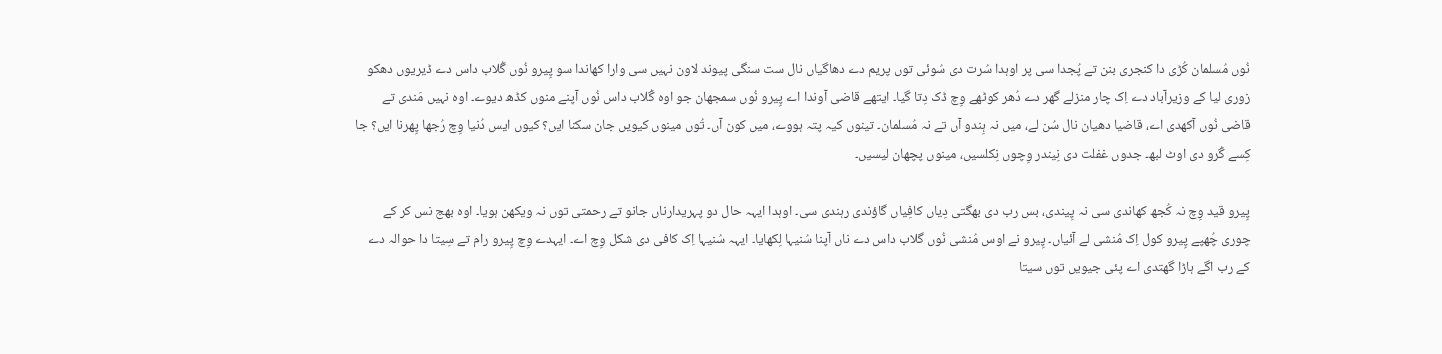نُوں مُسلمان کُڑی دا کنجری بنن تے پُجدا سی پر اوہدا سُرت دی سُوئی توں پریم دے دھاگیاں نال ست سنگی پیوند لاون نہیں سی وارا کھاندا سو پِیرو نُوں گُلاب داس دے ڈیریوں دھکو زوری لیا کے وزیرآباد دے اِک چار منزلے گھر دے دُھر کوٹھے وِچ ڈک دِتا گیا۔ ایتھے قاضی آوندا اے پِیرو نُوں سمجھان جو اوہ گُلاب داس نُوں آپنے منوں کڈھ دیوے۔ اوہ نہیں مَندی تے قاضی نُوں آکھدی اے، قاضیا دھیان نال سُن لے، میں نہ ہِندو آں تے نہ مُسلمان۔ تینوں کیہ پتہ ہووے، میں کون آں۔ تُوں مینوں کیویں جان سکنا ایں؟ کیوں ایس دُنیا وِچ رُجھا پِھرنا ایں؟ جا کِسے گُرو دی اوٹ لبھ۔ جدوں غفلت دی نِیندر وِچوں نِکلسیں، مینوں پچھان لیسیں۔

پِیرو قید وِچ نہ کُجھ کھاندی سی نہ پِیندی، بس رب دی بھگتی دِیاں کافِیاں گاؤندی رہندی سی۔ اوہدا ایہہ حال دو پہریدارناں جانو تے رحمتی توں نہ ویکھن ہویا۔ اوہ بھج نس کر کے چوری چُھپے پِیرو کول اِک مُنشی لے آئیاں۔ پِیرو نے اوس مُنشی نُوں گلاب داس دے ناں آپنا سُنیہا لِکھایا۔ ایہہ سُنیہا اِک کافی دی شکل وِچ اے۔ ایہدے وِچ پِیرو رام تے سِیتا دا حوالہ دے کے رب اگے ہاڑا گھتدی اے پئی جیویں توں سیتا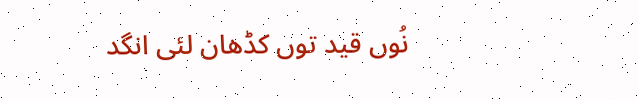نُوں قید توں کڈھان لئی انگد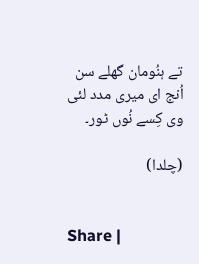تے ہنُومان گھلے سن اُنج ای میری مدد لئی وی کِسے نُوں ٹور۔

(چلدا)


Share |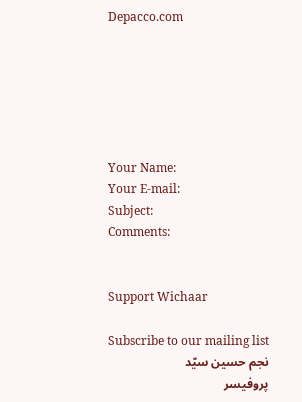Depacco.com






Your Name:
Your E-mail:
Subject:
Comments:


Support Wichaar

Subscribe to our mailing list
نجم حسین سیّد
پروفیسر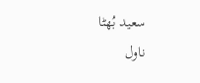سعید بُھٹا
ناول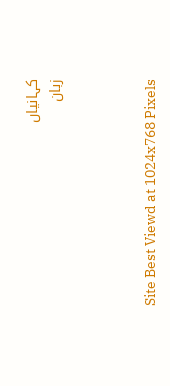کہانیاں
زبان



Site Best Viewd at 1024x768 Pixels